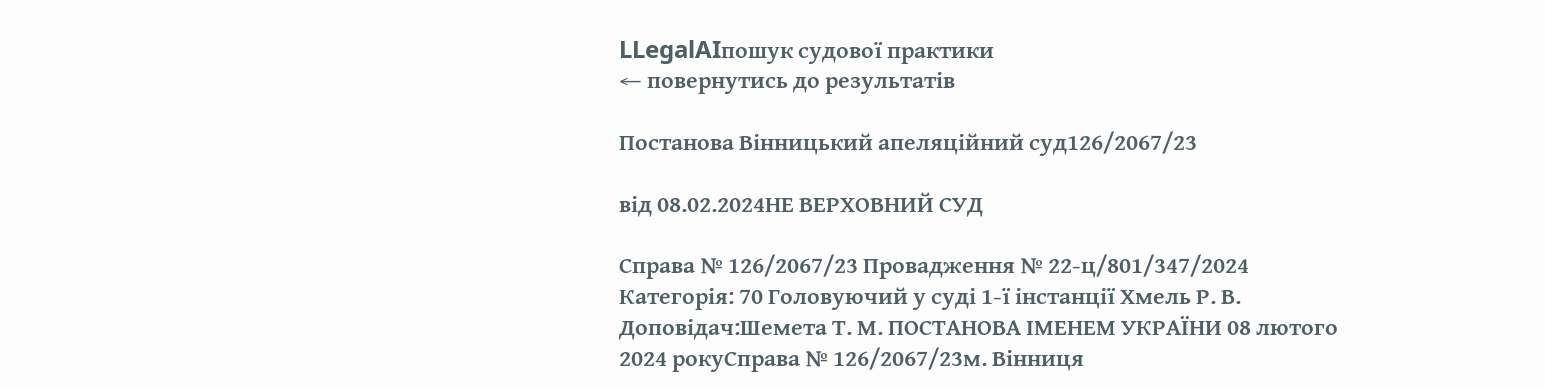LLegalAIпошук судової практики
← повернутись до результатів

Постанова Вінницький апеляційний суд126/2067/23

від 08.02.2024НЕ ВЕРХОВНИЙ СУД

Справа № 126/2067/23 Провадження № 22-ц/801/347/2024 Категорія: 70 Головуючий у суді 1-ї інстанції Хмель Р. В. Доповідач:Шемета Т. М. ПОСТАНОВА ІМЕНЕМ УКРАЇНИ 08 лютого 2024 рокуСправа № 126/2067/23м. Вінниця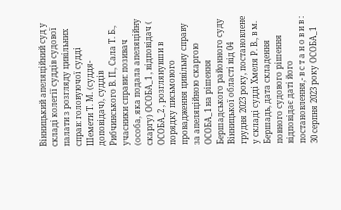Вінницький апеляційний суд у складі колегії суддів судової палати з розгляду цивільних справ: головуючої судді Шемети Т. М. (суддя-доповідач), суддів Рибчинського В. П., Сала Т. Б., учасники справи: позивач (особа, яка подала апеляційну скаргу) ОСОБА_1 , відповідач ( ОСОБА_2 , розглянувши в порядку письмового провадження цивільну справу за апеляційною скаргою ОСОБА_1 на рішення Бершадського районного суду Вінницької області від 04 грудня 2023 року, постановлене у складі судді Хмеля Р. В., в м. Бершадь, дата складення повного судового рішення відповідає даті його постановлення,- в с т а н о в и в : 30 серпня 2023 року ОСОБА_1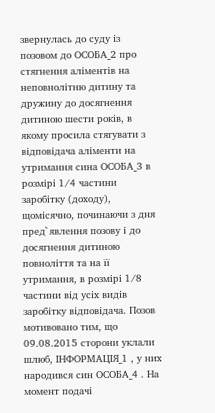звернулась до суду із позовом до ОСОБА_2 про стягнення аліментів на неповнолітню дитину та дружину до досягнення дитиною шести років, в якому просила стягувати з відповідача аліменти на утримання сина ОСОБА_3 в розмірі 1/4 частини заробітку (доходу), щомісячно, починаючи з дня пред`явлення позову і до досягнення дитиною повноліття та на її утримання, в розмірі 1/8 частини від усіх видів заробітку відповідача. Позов мотивовано тим, що 09.08.2015 сторони уклали шлюб, ІНФОРМАЦІЯ_1 , у них народився син ОСОБА_4 . На момент подачі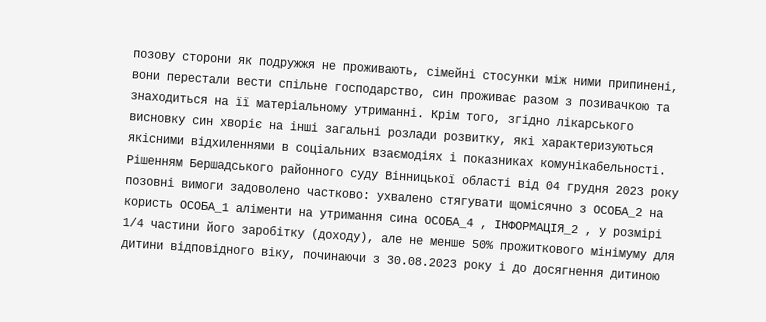позову сторони як подружжя не проживають, сімейні стосунки між ними припинені, вони перестали вести спільне господарство, син проживає разом з позивачкою та знаходиться на її матеріальному утриманні. Крім того, згідно лікарського висновку син хворіє на інші загальні розлади розвитку, які характеризуються якісними відхиленнями в соціальних взаємодіях і показниках комунікабельності. Рішенням Бершадського районного суду Вінницької області від 04 грудня 2023 року позовні вимоги задоволено частково: ухвалено стягувати щомісячно з ОСОБА_2 на користь ОСОБА_1 аліменти на утримання сина ОСОБА_4 , ІНФОРМАЦІЯ_2 , у розмірі 1/4 частини його заробітку (доходу), але не менше 50% прожиткового мінімуму для дитини відповідного віку, починаючи з 30.08.2023 року і до досягнення дитиною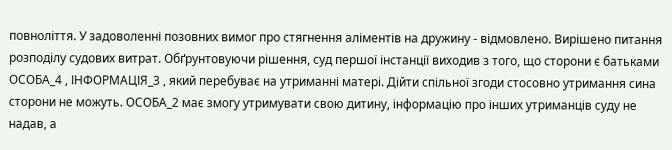повноліття. У задоволенні позовних вимог про стягнення аліментів на дружину - відмовлено. Вирішено питання розподілу судових витрат. Обґрунтовуючи рішення, суд першої інстанції виходив з того, що сторони є батьками ОСОБА_4 , ІНФОРМАЦІЯ_3 , який перебуває на утриманні матері. Дійти спільної згоди стосовно утримання сина сторони не можуть. ОСОБА_2 має змогу утримувати свою дитину, інформацію про інших утриманців суду не надав, а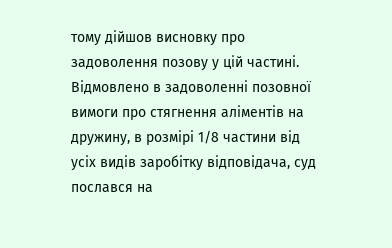тому дійшов висновку про задоволення позову у цій частині. Відмовлено в задоволенні позовної вимоги про стягнення аліментів на дружину, в розмірі 1/8 частини від усіх видів заробітку відповідача, суд послався на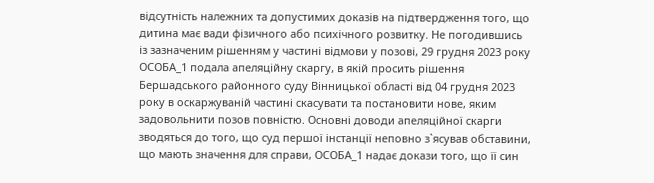відсутність належних та допустимих доказів на підтвердження того, що дитина має вади фізичного або психічного розвитку. Не погодившись із зазначеним рішенням у частині відмови у позові, 29 грудня 2023 року ОСОБА_1 подала апеляційну скаргу, в якій просить рішення Бершадського районного суду Вінницької області від 04 грудня 2023 року в оскаржуваній частині скасувати та постановити нове, яким задовольнити позов повністю. Основні доводи апеляційної скарги зводяться до того, що суд першої інстанції неповно з`ясував обставини, що мають значення для справи, ОСОБА_1 надає докази того, що її син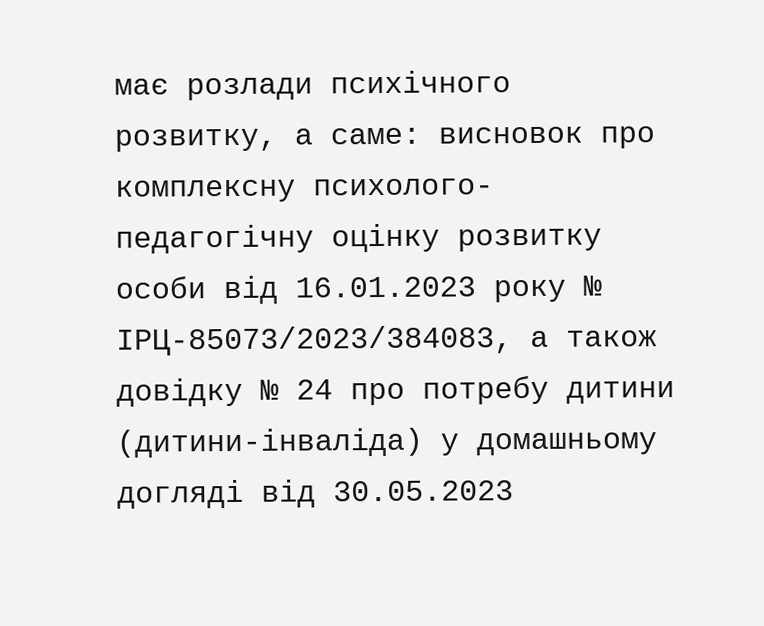має розлади психічного розвитку, а саме: висновок про комплексну психолого-педагогічну оцінку розвитку особи від 16.01.2023 року № ІРЦ-85073/2023/384083, а також довідку № 24 про потребу дитини (дитини-інваліда) у домашньому догляді від 30.05.2023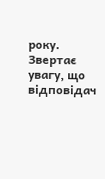року. Звертає увагу, що відповідач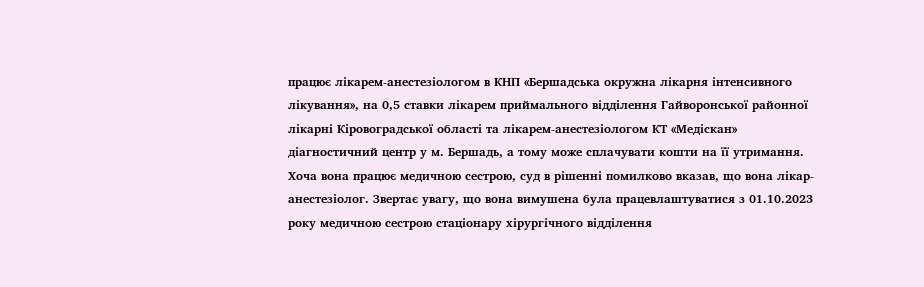працює лікарем-анестезіологом в КНП «Бершадська окружна лікарня інтенсивного лікування», на 0,5 ставки лікарем приймального відділення Гайворонської районної лікарні Кіровоградської області та лікарем-анестезіологом КТ «Медіскан» діагностичний центр у м. Бершадь, а тому може сплачувати кошти на її утримання. Хоча вона працює медичною сестрою, суд в рішенні помилково вказав, що вона лікар-анестезіолог. Звертає увагу, що вона вимушена була працевлаштуватися з 01.10.2023 року медичною сестрою стаціонару хірургічного відділення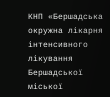КНП «Бершадська окружна лікарня інтенсивного лікування Бершадської міської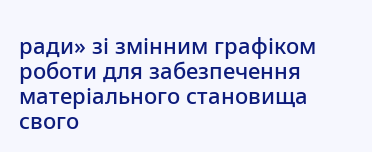ради» зі змінним графіком роботи для забезпечення матеріального становища свого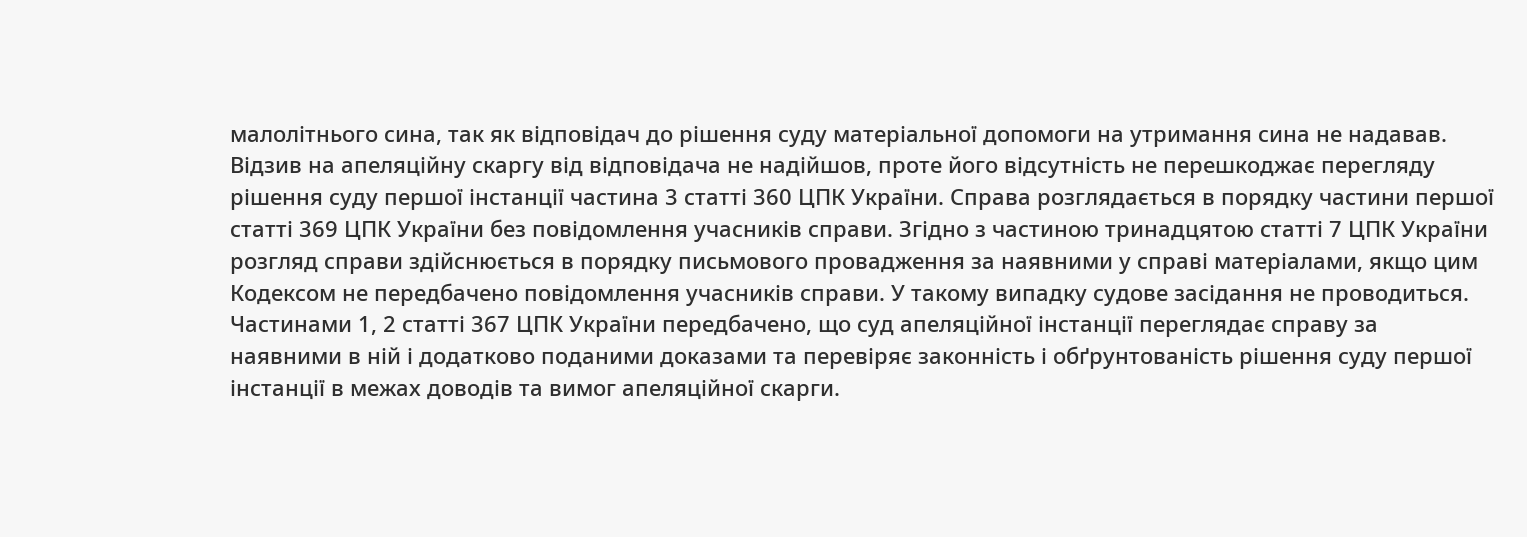малолітнього сина, так як відповідач до рішення суду матеріальної допомоги на утримання сина не надавав. Відзив на апеляційну скаргу від відповідача не надійшов, проте його відсутність не перешкоджає перегляду рішення суду першої інстанції частина 3 статті 360 ЦПК України. Справа розглядається в порядку частини першої статті 369 ЦПК України без повідомлення учасників справи. Згідно з частиною тринадцятою статті 7 ЦПК України розгляд справи здійснюється в порядку письмового провадження за наявними у справі матеріалами, якщо цим Кодексом не передбачено повідомлення учасників справи. У такому випадку судове засідання не проводиться. Частинами 1, 2 статті 367 ЦПК України передбачено, що суд апеляційної інстанції переглядає справу за наявними в ній і додатково поданими доказами та перевіряє законність і обґрунтованість рішення суду першої інстанції в межах доводів та вимог апеляційної скарги.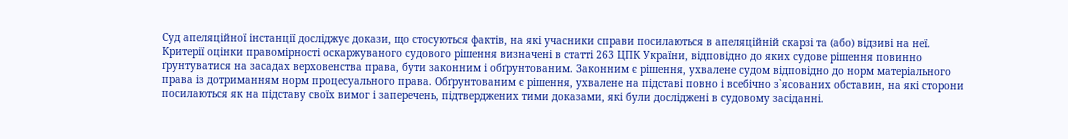Суд апеляційної інстанції досліджує докази, що стосуються фактів, на які учасники справи посилаються в апеляційній скарзі та (або) відзиві на неї. Критерії оцінки правомірності оскаржуваного судового рішення визначені в статті 263 ЦПК України, відповідно до яких судове рішення повинно ґрунтуватися на засадах верховенства права, бути законним і обґрунтованим. Законним є рішення, ухвалене судом відповідно до норм матеріального права із дотриманням норм процесуального права. Обґрунтованим є рішення, ухвалене на підставі повно і всебічно з`ясованих обставин, на які сторони посилаються як на підставу своїх вимог і заперечень, підтверджених тими доказами, які були досліджені в судовому засіданні.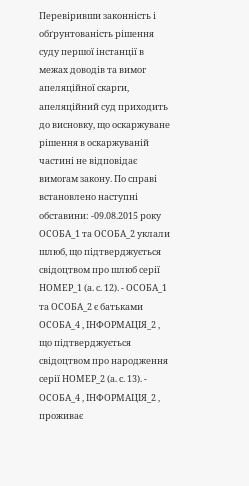Перевіривши законність і обґрунтованість рішення суду першої інстанції в межах доводів та вимог апеляційної скарги, апеляційний суд приходить до висновку, що оскаржуване рішення в оскаржуваній частині не відповідає вимогам закону. По справі встановлено наступні обставини: -09.08.2015 року ОСОБА_1 та ОСОБА_2 уклали шлюб, що підтверджується свідоцтвом про шлюб серії НОМЕР_1 (а. с. 12). - ОСОБА_1 та ОСОБА_2 є батьками ОСОБА_4 , ІНФОРМАЦІЯ_2 , що підтверджується свідоцтвом про народження серії НОМЕР_2 (а. с. 13). - ОСОБА_4 , ІНФОРМАЦІЯ_2 , проживає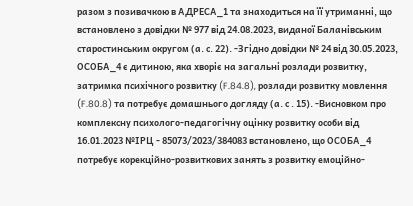разом з позивачкою в АДРЕСА_1 та знаходиться на її утриманні, що встановлено з довідки № 977 від 24.08.2023, виданої Баланівським старостинським округом (а. с. 22). -Згідно довідки № 24 від 30.05.2023, ОСОБА_4 є дитиною, яка хворіє на загальні розлади розвитку, затримка психічного розвитку (F.84.8), розлади розвитку мовлення (F.80.8) та потребує домашнього догляду (а. с . 15). -Висновком про комплексну психолого-педагогічну оцінку розвитку особи від 16.01.2023 №ІРЦ - 85073/2023/384083 встановлено, що ОСОБА_4 потребує корекційно-розвиткових занять з розвитку емоційно-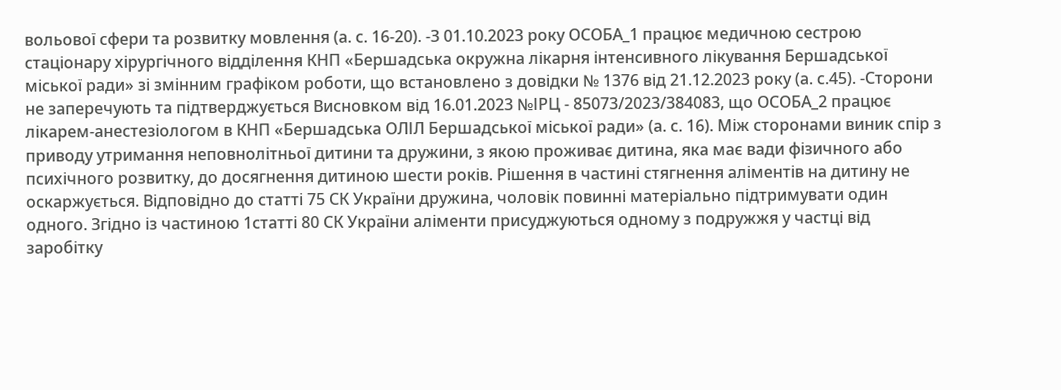вольової сфери та розвитку мовлення (а. с. 16-20). -З 01.10.2023 року ОСОБА_1 працює медичною сестрою стаціонару хірургічного відділення КНП «Бершадська окружна лікарня інтенсивного лікування Бершадської міської ради» зі змінним графіком роботи, що встановлено з довідки № 1376 від 21.12.2023 року (а. с.45). -Сторони не заперечують та підтверджується Висновком від 16.01.2023 №ІРЦ - 85073/2023/384083, що ОСОБА_2 працює лікарем-анестезіологом в КНП «Бершадська ОЛІЛ Бершадської міської ради» (а. с. 16). Між сторонами виник спір з приводу утримання неповнолітньої дитини та дружини, з якою проживає дитина, яка має вади фізичного або психічного розвитку, до досягнення дитиною шести років. Рішення в частині стягнення аліментів на дитину не оскаржується. Відповідно до статті 75 СК України дружина, чоловік повинні матеріально підтримувати один одного. Згідно із частиною 1статті 80 СК України аліменти присуджуються одному з подружжя у частці від заробітку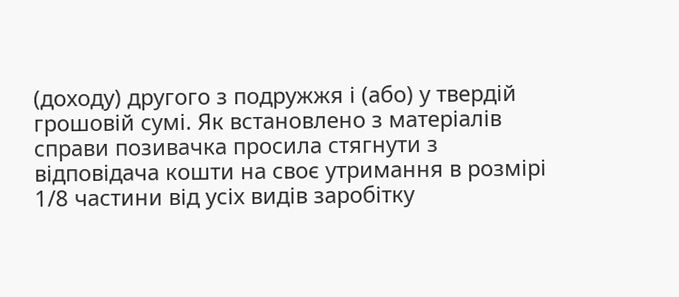(доходу) другого з подружжя і (або) у твердій грошовій сумі. Як встановлено з матеріалів справи позивачка просила стягнути з відповідача кошти на своє утримання в розмірі 1/8 частини від усіх видів заробітку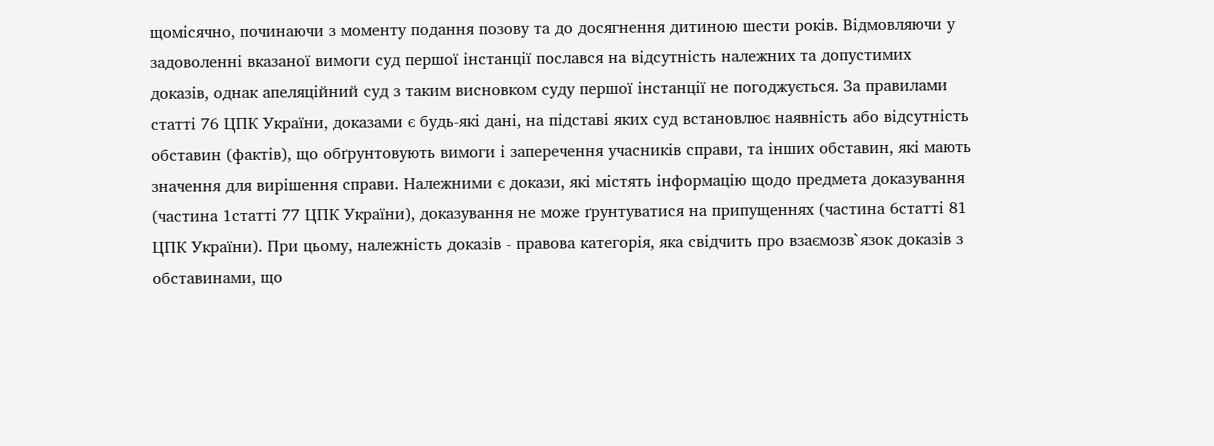щомісячно, починаючи з моменту подання позову та до досягнення дитиною шести років. Відмовляючи у задоволенні вказаної вимоги суд першої інстанції послався на відсутність належних та допустимих доказів, однак апеляційний суд з таким висновком суду першої інстанції не погоджується. За правилами статті 76 ЦПК України, доказами є будь-які дані, на підставі яких суд встановлює наявність або відсутність обставин (фактів), що обґрунтовують вимоги і заперечення учасників справи, та інших обставин, які мають значення для вирішення справи. Належними є докази, які містять інформацію щодо предмета доказування (частина 1статті 77 ЦПК України), доказування не може ґрунтуватися на припущеннях (частина 6статті 81 ЦПК України). При цьому, належність доказів - правова категорія, яка свідчить про взаємозв`язок доказів з обставинами, що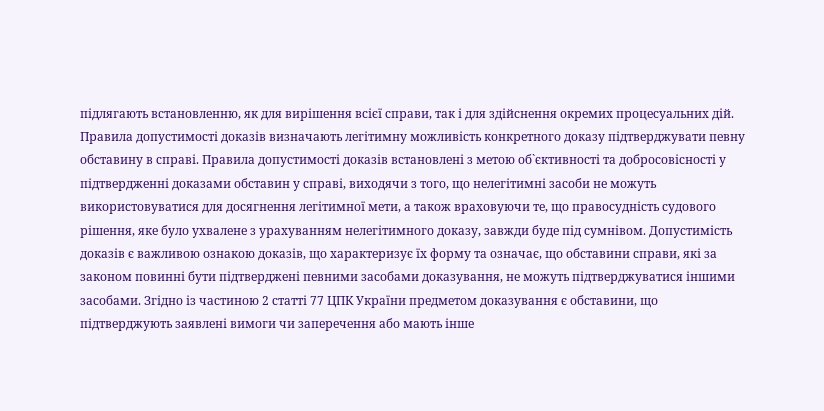підлягають встановленню, як для вирішення всієї справи, так і для здійснення окремих процесуальних дій. Правила допустимості доказів визначають легітимну можливість конкретного доказу підтверджувати певну обставину в справі. Правила допустимості доказів встановлені з метою об`єктивності та добросовісності у підтвердженні доказами обставин у справі, виходячи з того, що нелегітимні засоби не можуть використовуватися для досягнення легітимної мети, а також враховуючи те, що правосудність судового рішення, яке було ухвалене з урахуванням нелегітимного доказу, завжди буде під сумнівом. Допустимість доказів є важливою ознакою доказів, що характеризує їх форму та означає, що обставини справи, які за законом повинні бути підтверджені певними засобами доказування, не можуть підтверджуватися іншими засобами. Згідно із частиною 2 статті 77 ЦПК України предметом доказування є обставини, що підтверджують заявлені вимоги чи заперечення або мають інше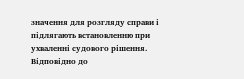значення для розгляду справи і підлягають встановленню при ухваленні судового рішення. Відповідно до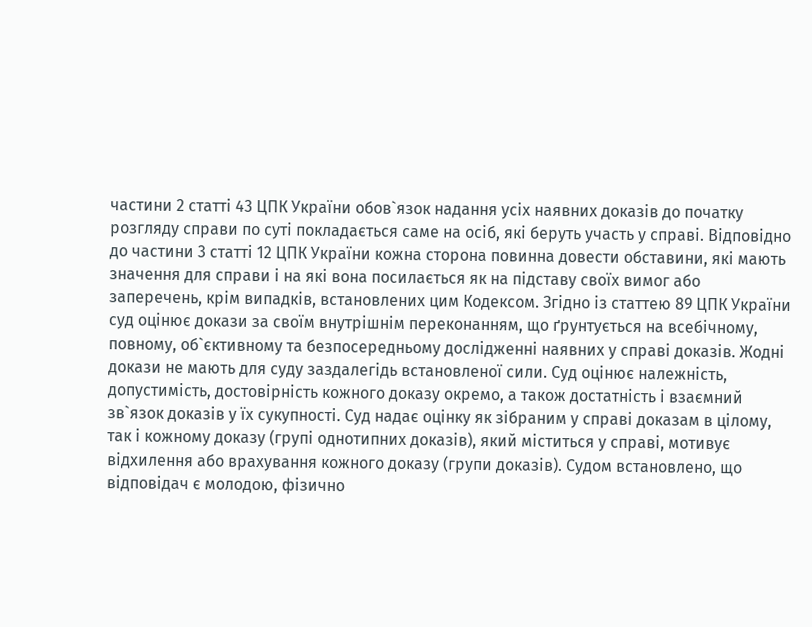частини 2 статті 43 ЦПК України обов`язок надання усіх наявних доказів до початку розгляду справи по суті покладається саме на осіб, які беруть участь у справі. Відповідно до частини 3 статті 12 ЦПК України кожна сторона повинна довести обставини, які мають значення для справи і на які вона посилається як на підставу своїх вимог або заперечень, крім випадків, встановлених цим Кодексом. Згідно із статтею 89 ЦПК України суд оцінює докази за своїм внутрішнім переконанням, що ґрунтується на всебічному, повному, об`єктивному та безпосередньому дослідженні наявних у справі доказів. Жодні докази не мають для суду заздалегідь встановленої сили. Суд оцінює належність, допустимість, достовірність кожного доказу окремо, а також достатність і взаємний зв`язок доказів у їх сукупності. Суд надає оцінку як зібраним у справі доказам в цілому, так і кожному доказу (групі однотипних доказів), який міститься у справі, мотивує відхилення або врахування кожного доказу (групи доказів). Судом встановлено, що відповідач є молодою, фізично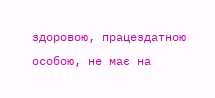здоровою, працездатною особою, не має на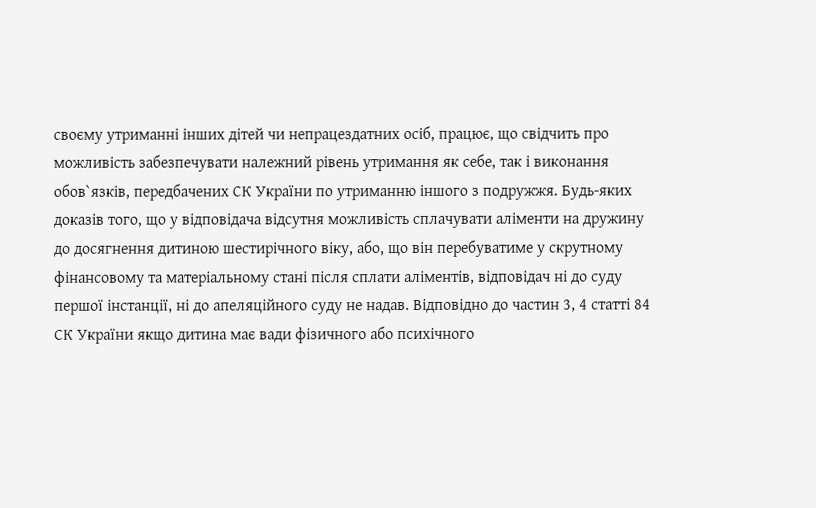своєму утриманні інших дітей чи непрацездатних осіб, працює, що свідчить про можливість забезпечувати належний рівень утримання як себе, так і виконання обов`язків, передбачених СК України по утриманню іншого з подружжя. Будь-яких доказів того, що у відповідача відсутня можливість сплачувати аліменти на дружину до досягнення дитиною шестирічного віку, або, що він перебуватиме у скрутному фінансовому та матеріальному стані після сплати аліментів, відповідач ні до суду першої інстанції, ні до апеляційного суду не надав. Відповідно до частин 3, 4 статті 84 СК України якщо дитина має вади фізичного або психічного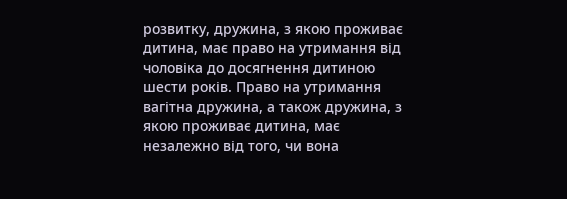розвитку, дружина, з якою проживає дитина, має право на утримання від чоловіка до досягнення дитиною шести років. Право на утримання вагітна дружина, а також дружина, з якою проживає дитина, має незалежно від того, чи вона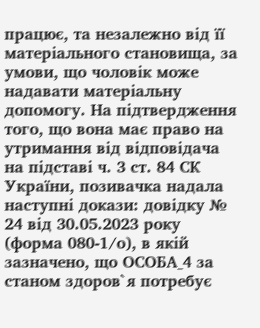працює, та незалежно від її матеріального становища, за умови, що чоловік може надавати матеріальну допомогу. На підтвердження того, що вона має право на утримання від відповідача на підставі ч. 3 ст. 84 СК України, позивачка надала наступні докази: довідку № 24 від 30.05.2023 року (форма 080-1/о), в якій зазначено, що ОСОБА_4 за станом здоров`я потребує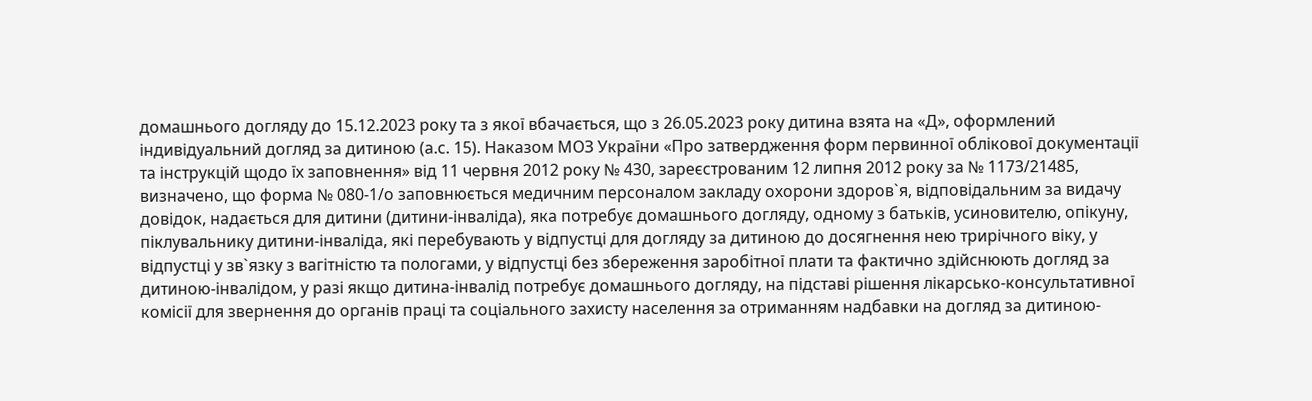домашнього догляду до 15.12.2023 року та з якої вбачається, що з 26.05.2023 року дитина взята на «Д», оформлений індивідуальний догляд за дитиною (а.с. 15). Наказом МОЗ України «Про затвердження форм первинної облікової документації та інструкцій щодо їх заповнення» від 11 червня 2012 року № 430, зареєстрованим 12 липня 2012 року за № 1173/21485, визначено, що форма № 080-1/о заповнюється медичним персоналом закладу охорони здоров`я, відповідальним за видачу довідок, надається для дитини (дитини-інваліда), яка потребує домашнього догляду, одному з батьків, усиновителю, опікуну, піклувальнику дитини-інваліда, які перебувають у відпустці для догляду за дитиною до досягнення нею трирічного віку, у відпустці у зв`язку з вагітністю та пологами, у відпустці без збереження заробітної плати та фактично здійснюють догляд за дитиною-інвалідом, у разі якщо дитина-інвалід потребує домашнього догляду, на підставі рішення лікарсько-консультативної комісії для звернення до органів праці та соціального захисту населення за отриманням надбавки на догляд за дитиною-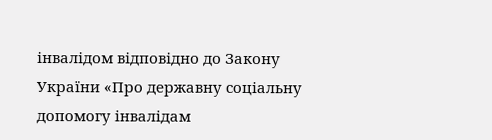інвалідом відповідно до Закону України «Про державну соціальну допомогу інвалідам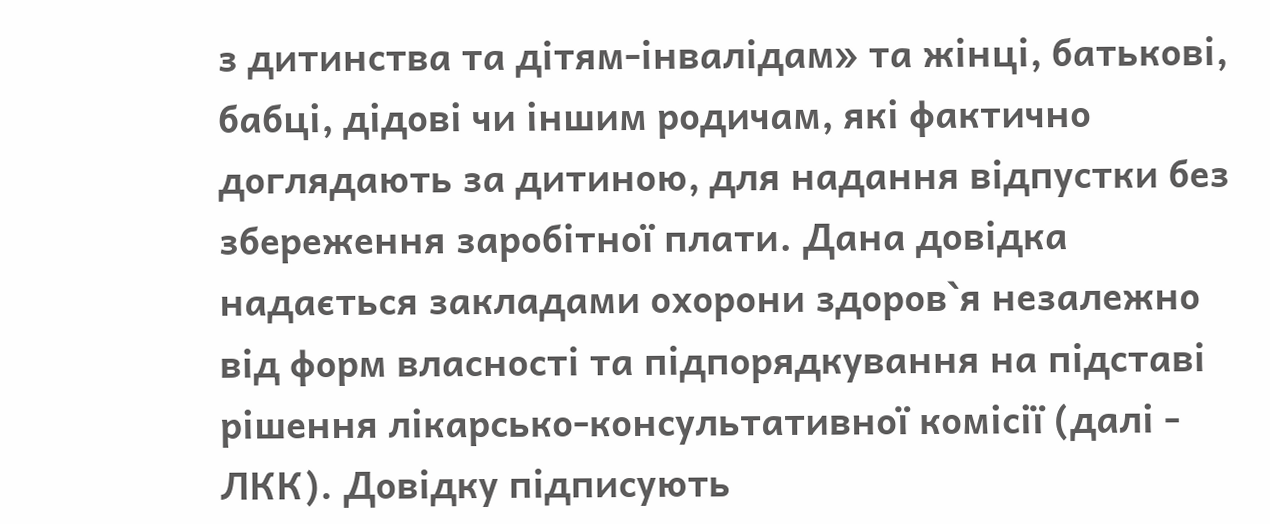з дитинства та дітям-інвалідам» та жінці, батькові, бабці, дідові чи іншим родичам, які фактично доглядають за дитиною, для надання відпустки без збереження заробітної плати. Дана довідка надається закладами охорони здоров`я незалежно від форм власності та підпорядкування на підставі рішення лікарсько-консультативної комісії (далі - ЛКК). Довідку підписують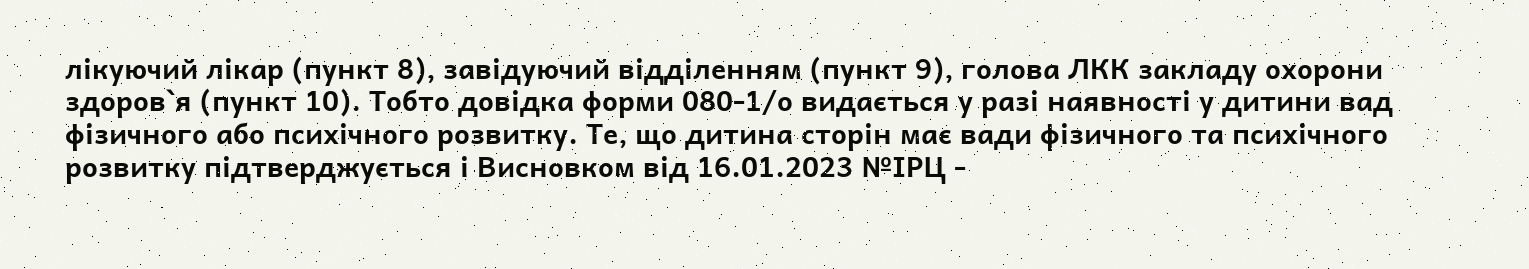лікуючий лікар (пункт 8), завідуючий відділенням (пункт 9), голова ЛКК закладу охорони здоров`я (пункт 10). Тобто довідка форми 080-1/о видається у разі наявності у дитини вад фізичного або психічного розвитку. Те, що дитина сторін має вади фізичного та психічного розвитку підтверджується і Висновком від 16.01.2023 №ІРЦ -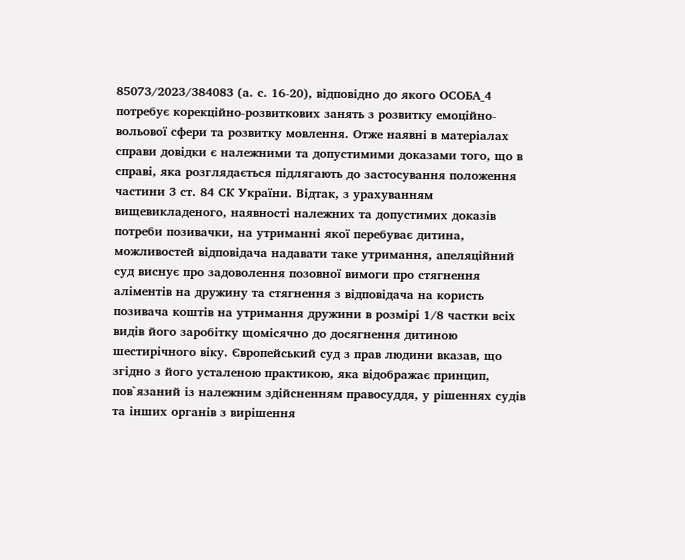85073/2023/384083 (а. с. 16-20), відповідно до якого ОСОБА_4 потребує корекційно-розвиткових занять з розвитку емоційно-вольової сфери та розвитку мовлення. Отже наявні в матеріалах справи довідки є належними та допустимими доказами того, що в справі, яка розглядається підлягають до застосування положення частини 3 ст. 84 СК України. Відтак, з урахуванням вищевикладеного, наявності належних та допустимих доказів потреби позивачки, на утриманні якої перебуває дитина, можливостей відповідача надавати таке утримання, апеляційний суд виснує про задоволення позовної вимоги про стягнення аліментів на дружину та стягнення з відповідача на користь позивача коштів на утримання дружини в розмірі 1/8 частки всіх видів його заробітку щомісячно до досягнення дитиною шестирічного віку. Європейський суд з прав людини вказав, що згідно з його усталеною практикою, яка відображає принцип, пов`язаний із належним здійсненням правосуддя, у рішеннях судів та інших органів з вирішення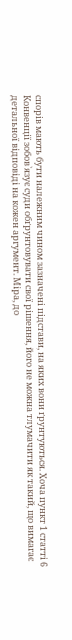спорів мають бути належним чином зазначені підстави, на яких вони ґрунтуються. Хоча пункт 1 статті 6 Конвенції зобов`язує суди обґрунтовувати свої рішення, його не можна тлумачити як такий, що вимагає детальної відповіді на кожен аргумент. Міра, до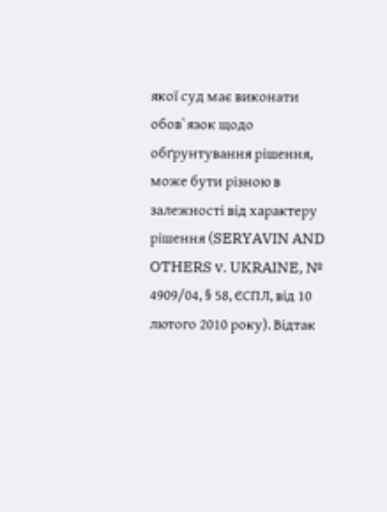якої суд має виконати обов`язок щодо обґрунтування рішення, може бути різною в залежності від характеру рішення (SERYAVIN AND OTHERS v. UKRAINE, № 4909/04, § 58, ЄСПЛ, від 10 лютого 2010 року). Відтак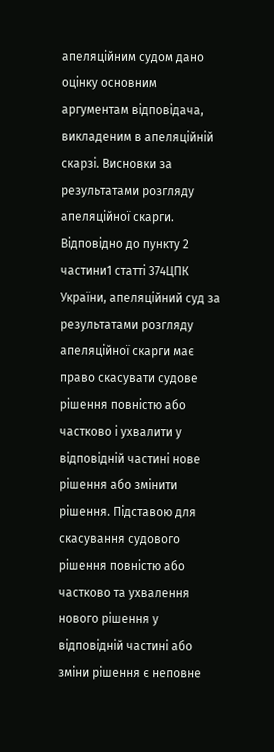апеляційним судом дано оцінку основним аргументам відповідача, викладеним в апеляційній скарзі. Висновки за результатами розгляду апеляційної скарги. Відповідно до пункту 2 частини1 статті 374ЦПК України, апеляційний суд за результатами розгляду апеляційної скарги має право скасувати судове рішення повністю або частково і ухвалити у відповідній частині нове рішення або змінити рішення. Підставою для скасування судового рішення повністю або частково та ухвалення нового рішення у відповідній частині або зміни рішення є неповне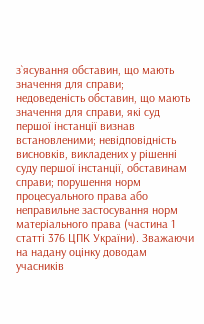з`ясування обставин, що мають значення для справи; недоведеність обставин, що мають значення для справи, які суд першої інстанції визнав встановленими; невідповідність висновків, викладених у рішенні суду першої інстанції, обставинам справи; порушення норм процесуального права або неправильне застосування норм матеріального права (частина 1 статті 376 ЦПК України). Зважаючи на надану оцінку доводам учасників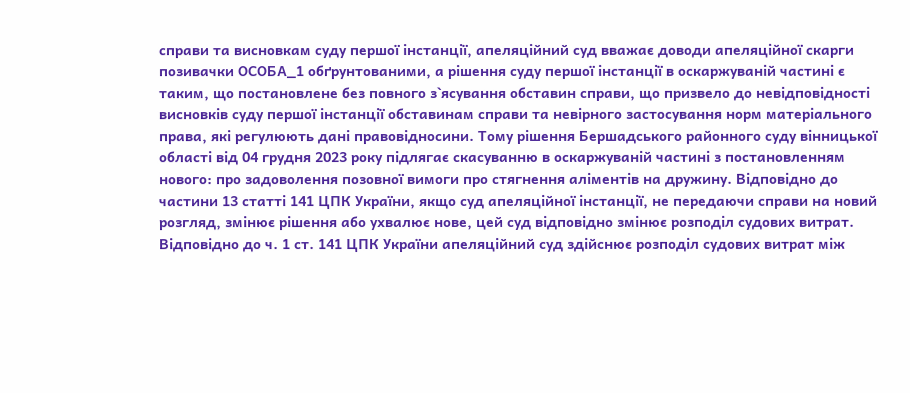справи та висновкам суду першої інстанції, апеляційний суд вважає доводи апеляційної скарги позивачки ОСОБА_1 обґрунтованими, а рішення суду першої інстанції в оскаржуваній частині є таким, що постановлене без повного з`ясування обставин справи, що призвело до невідповідності висновків суду першої інстанції обставинам справи та невірного застосування норм матеріального права, які регулюють дані правовідносини. Тому рішення Бершадського районного суду вінницької області від 04 грудня 2023 року підлягає скасуванню в оскаржуваній частині з постановленням нового: про задоволення позовної вимоги про стягнення аліментів на дружину. Відповідно до частини 13 статті 141 ЦПК України, якщо суд апеляційної інстанції, не передаючи справи на новий розгляд, змінює рішення або ухвалює нове, цей суд відповідно змінює розподіл судових витрат. Відповідно до ч. 1 ст. 141 ЦПК України апеляційний суд здійснює розподіл судових витрат між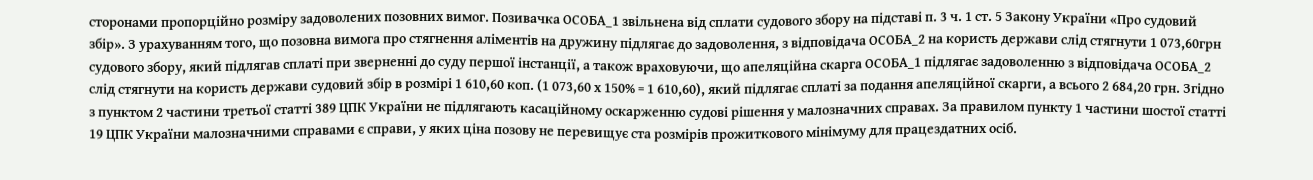сторонами пропорційно розміру задоволених позовних вимог. Позивачка ОСОБА_1 звільнена від сплати судового збору на підставі п. 3 ч. 1 ст. 5 Закону України «Про судовий збір». З урахуванням того, що позовна вимога про стягнення аліментів на дружину підлягає до задоволення, з відповідача ОСОБА_2 на користь держави слід стягнути 1 073,60грн судового збору, який підлягав сплаті при зверненні до суду першої інстанції, а також враховуючи, що апеляційна скарга ОСОБА_1 підлягає задоволенню з відповідача ОСОБА_2 слід стягнути на користь держави судовий збір в розмірі 1 610,60 коп. (1 073,60 х 150% = 1 610,60), який підлягає сплаті за подання апеляційної скарги, а всього 2 684,20 грн. Згідно з пунктом 2 частини третьої статті 389 ЦПК України не підлягають касаційному оскарженню судові рішення у малозначних справах. За правилом пункту 1 частини шостої статті 19 ЦПК України малозначними справами є справи, у яких ціна позову не перевищує ста розмірів прожиткового мінімуму для працездатних осіб.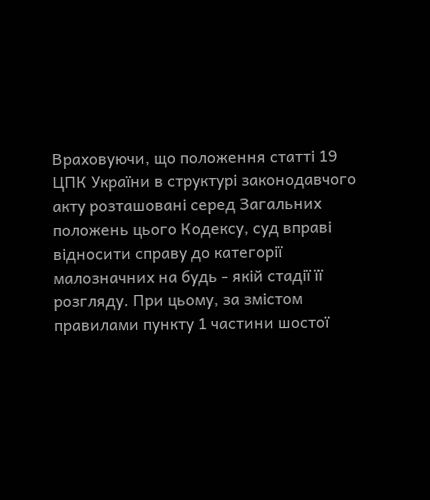Враховуючи, що положення статті 19 ЦПК України в структурі законодавчого акту розташовані серед Загальних положень цього Кодексу, суд вправі відносити справу до категорії малозначних на будь - якій стадії її розгляду. При цьому, за змістом правилами пункту 1 частини шостої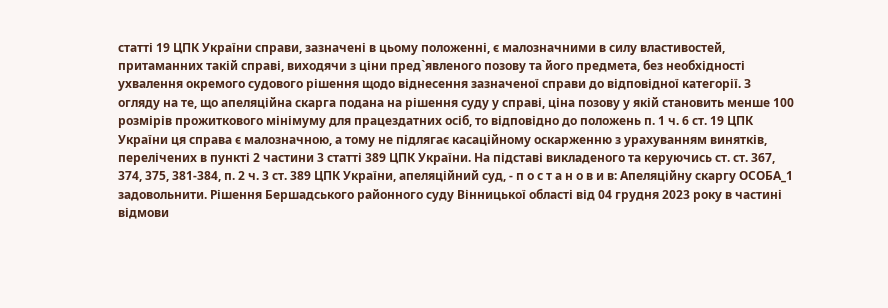статті 19 ЦПК України справи, зазначені в цьому положенні, є малозначними в силу властивостей, притаманних такій справі, виходячи з ціни пред`явленого позову та його предмета, без необхідності ухвалення окремого судового рішення щодо віднесення зазначеної справи до відповідної категорії. З огляду на те, що апеляційна скарга подана на рішення суду у справі, ціна позову у якій становить менше 100 розмірів прожиткового мінімуму для працездатних осіб, то відповідно до положень п. 1 ч. 6 ст. 19 ЦПК України ця справа є малозначною, а тому не підлягає касаційному оскарженню з урахуванням винятків, перелічених в пункті 2 частини 3 статті 389 ЦПК України. На підставі викладеного та керуючись ст. ст. 367, 374, 375, 381-384, п. 2 ч. 3 ст. 389 ЦПК України, апеляційний суд, - п о с т а н о в и в: Апеляційну скаргу ОСОБА_1 задовольнити. Рішення Бершадського районного суду Вінницької області від 04 грудня 2023 року в частині відмови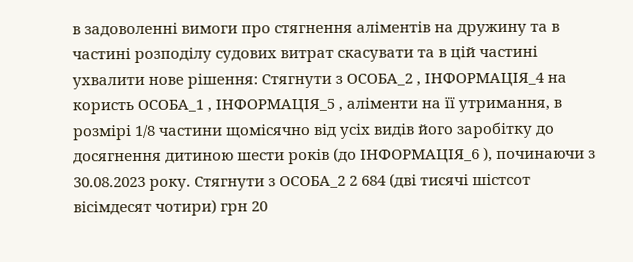в задоволенні вимоги про стягнення аліментів на дружину та в частині розподілу судових витрат скасувати та в цій частині ухвалити нове рішення: Стягнути з ОСОБА_2 , ІНФОРМАЦІЯ_4 на користь ОСОБА_1 , ІНФОРМАЦІЯ_5 , аліменти на її утримання, в розмірі 1/8 частини щомісячно від усіх видів його заробітку до досягнення дитиною шести років (до ІНФОРМАЦІЯ_6 ), починаючи з 30.08.2023 року. Стягнути з ОСОБА_2 2 684 (дві тисячі шістсот вісімдесят чотири) грн 20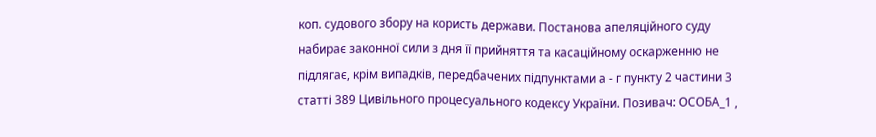коп. судового збору на користь держави. Постанова апеляційного суду набирає законної сили з дня її прийняття та касаційному оскарженню не підлягає, крім випадків, передбачених підпунктами а - г пункту 2 частини 3 статті 389 Цивільного процесуального кодексу України. Позивач: ОСОБА_1 ,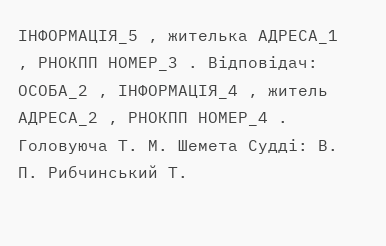ІНФОРМАЦІЯ_5 , жителька АДРЕСА_1 , РНОКПП НОМЕР_3 . Відповідач: ОСОБА_2 , ІНФОРМАЦІЯ_4 , житель АДРЕСА_2 , РНОКПП НОМЕР_4 . Головуюча Т. М. Шемета Судді: В. П. Рибчинський Т.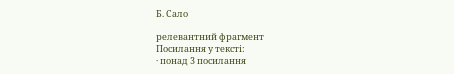Б. Сало

релевантний фрагмент
Посилання у тексті:
· понад 3 посилання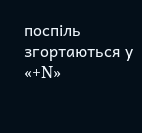поспіль згортаються у «+N»